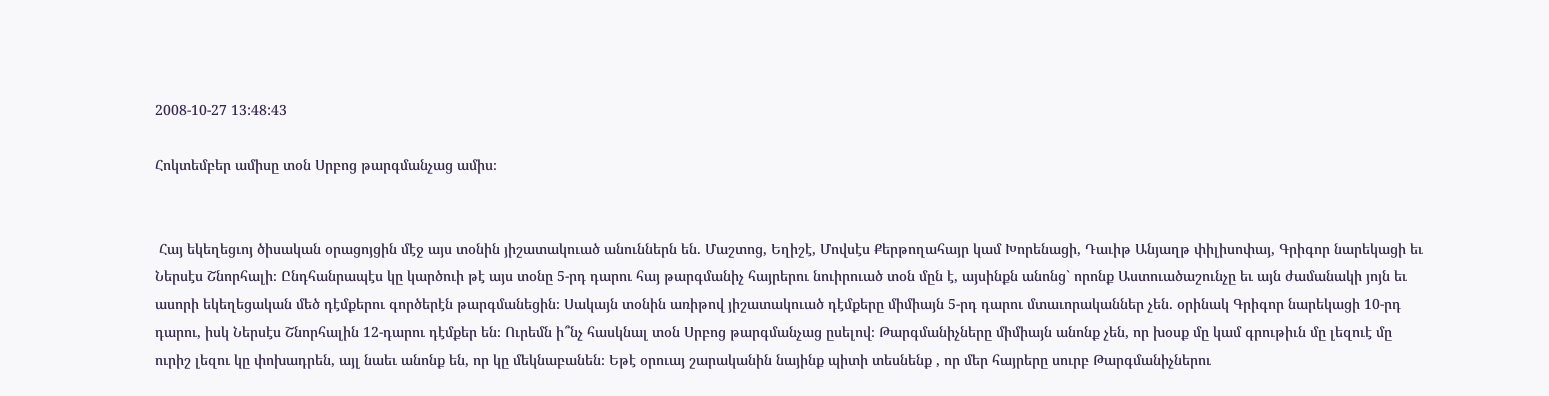2008-10-27 13:48:43

Հոկտեմբեր ամիսը տօն Սրբոց թարգմանչաց ամիս։


 Հայ եկեղեցւոյ ծիսական օրացոյցին մէջ այս տօնին յիշատակուած անուններն են. Մաշտոց, Եղիշէ, Մովսէս Քերթողահայր կամ Խորենացի, Դաւիթ Անյաղթ փիլիսոփայ, Գրիգոր նարեկացի եւ Ներսէս Շնորհալի։ Ընդհանրապէս կը կարծուի թէ այս տօնը 5-րդ դարու հայ թարգմանիչ հայրերու նուիրուած տօն մըն է, այսինքն անոնց` որոնք Աստուածաշունչը եւ այն ժամանակի յոյն եւ ասորի եկեղեցական մեծ դէմքերու գործերէն թարգմանեցին։ Սակայն տօնին առիթով յիշատակուած դէմքերը միմիայն 5-րդ դարու մտաւորականներ չեն. օրինակ Գրիգոր նարեկացի 10-րդ դարու, իսկ Ներսէս Շնորհալին 12-դարու դէմքեր են։ Ուրեմն ի՞նչ հասկնալ տօն Սրբոց թարգմանչաց ըսելով։ Թարգմանիչները միմիայն անոնք չեն, որ խօսք մը կամ գրութիւն մը լեզուէ մը ուրիշ լեզու կը փոխադրեն, այլ նաեւ անոնք են, որ կը մեկնաբանեն։ Եթէ օրուայ շարականին նայինք պիտի տեսնենք , որ մեր հայրերը սուրբ Թարգմանիչներու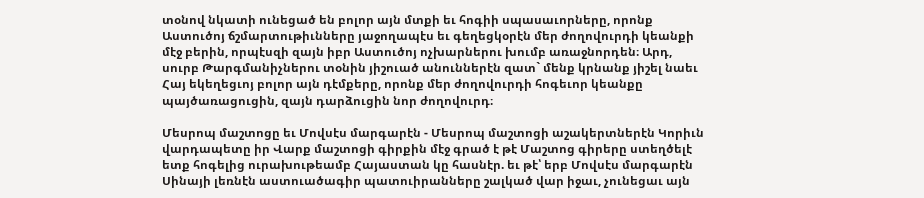տօնով նկատի ունեցած են բոլոր այն մտքի եւ հոգիի սպասաւորները, որոնք Աստուծոյ ճշմարտութիւնները յաջողապէս եւ գեղեցկօրէն մեր ժողովուրդի կեանքի մէջ բերին, որպէսզի զայն իբր Աստուծոյ ոչխարներու խումբ առաջնորդեն։ Արդ, սուրբ Թարգմանիչներու տօնին յիշուած անուններէն զատ` մենք կրնանք յիշել նաեւ Հայ եկեղեցւոյ բոլոր այն դէմքերը, որոնք մեր ժողովուրդի հոգեւոր կեանքը պայծառացուցին, զայն դարձուցին նոր ժողովուրդ։

Մեսրոպ մաշտոցը եւ Մովսէս մարգարէն - Մեսրոպ մաշտոցի աշակերտներէն Կորիւն վարդապետը իր Վարք մաշտոցի գիրքին մէջ գրած է թէ Մաշտոց գիրերը ստեղծելէ ետք հոգելից ուրախութեամբ Հայաստան կը հասնէր. եւ թէ՝ երբ Մովսէս մարգարէն Սինայի լեռնէն աստուածագիր պատուիրանները շալկած վար իջաւ, չունեցաւ այն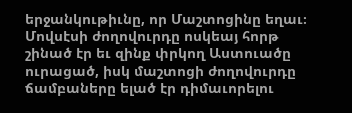երջանկութիւնը, որ Մաշտոցինը եղաւ։ Մովսէսի ժողովուրդը ոսկեայ հորթ շինած էր եւ զինք փրկող Աստուածը ուրացած, իսկ մաշտոցի ժողովուրդը ճամբաները ելած էր դիմաւորելու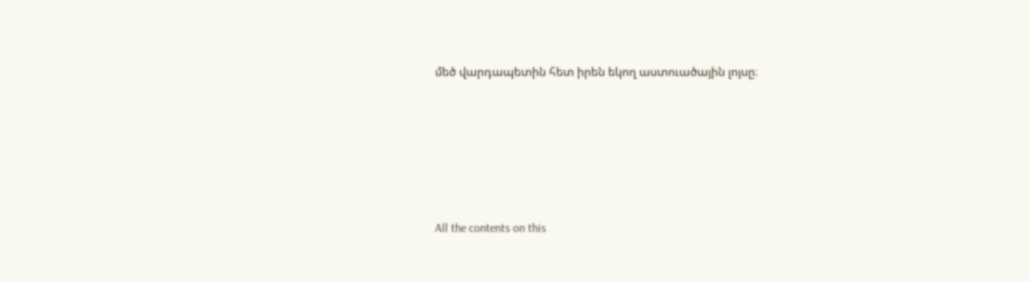մեծ վարդապետին հետ իրեն եկող աստուածային լոյսը։








All the contents on this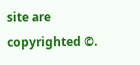site are copyrighted ©.